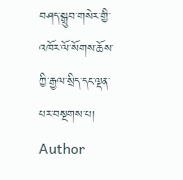བཤད་སྒྲུབ་གསེར་གྱི་འཁོར་ལོ་སོགས་ཆོས་ཀྱི་རྒྱལ་སྲིད་དང་ལྡན་པར་བསྔགས་པ།
Author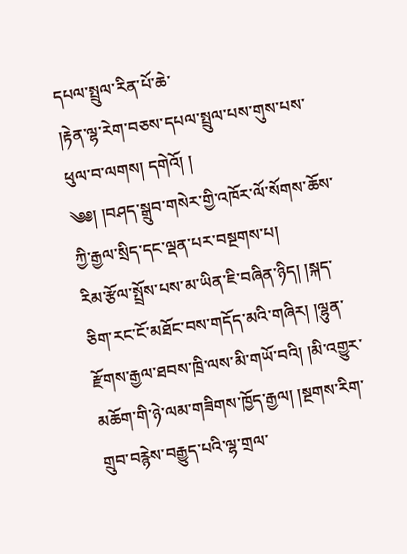དཔལ་སྤྲུལ་རིན་པོ་ཆེ་
།རྟེན་ལྷ་རེག་བཅས་དཔལ་སྤྲུལ་པས་གུས་པས་ཕུལ་བ་ལགས། དགེའོ། །
༄༅། །བཤད་སྒྲུབ་གསེར་གྱི་འཁོར་ལོ་སོགས་ཆོས་ཀྱི་རྒྱལ་སྲིད་དང་ལྡན་པར་བསྔགས་པ།
རིམ་རྩོལ་སྤྲོས་པས་མ་ཡིན་ཇི་བཞིན་ཉིད། །སྐད་ཅིག་རང་ངོ་མཐོང་བས་གདོད་མའི་གཞིར། །ལྷུན་རྫོགས་རྒྱལ་ཐབས་ཁྲི་ལས་མི་གཡོ་བའི། །མི་འགྱུར་མཆོག་གི་ཉེ་ལམ་གཟིགས་ཁྱོད་རྒྱལ། །སྔགས་རིག་གྲུབ་བརྙེས་བརྒྱུད་པའི་ལྷ་གྲལ་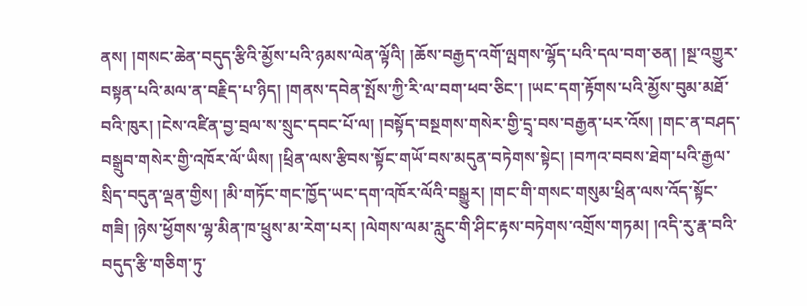ནས། །གསང་ཆེན་བདུད་རྩིའི་མྱོས་པའི་ཉམས་ལེན་ལྟོའི། །ཆོས་བརྒྱད་འགོ་ལྤགས་ལྷོད་པའི་དལ་བག་ཅན། །སྔ་འགྱུར་བསྟན་པའི་མལ་ན་བརྗིད་པ་ཉིད། །གནས་དབེན་སྤོས་ཀྱི་རི་ལ་བག་ཕབ་ཅིང་། །ཡང་དག་རྟོགས་པའི་མྱོས་བུམ་མཐོ་བའི་ཁུར། །ངེས་འཛིན་བྱ་བྲལ་ས་སྲུང་དབང་པོ་ལ། །བསྟོད་བསྔགས་གསེར་གྱི་དྲྭ་བས་བརྒྱན་པར་འོས། །གང་ན་བཤད་བསྒྲུབ་གསེར་གྱི་འཁོར་ལོ་ཡིས། །ཕྲིན་ལས་རྩིབས་སྟོང་གཡོ་བས་མདུན་བཏེགས་སྟེང། །བཀའ་བབས་ཐེག་པའི་རྒྱལ་སྲིད་བདུན་ལྡན་གྱིས། །མི་གཏོང་གང་ཁྱོད་ཡང་དག་འཁོར་ལོའི་བསྒྱུར། །གང་གི་གསང་གསུམ་ཕྲིན་ལས་འོད་སྟོང་གཟི། །ཉེས་ཕྱོགས་ལྷ་མིན་ཁ་ཕྲུས་མ་རེག་པར། །ལེགས་ལམ་རླུང་གི་ཤིང་རྟས་བཏེགས་འགྲོས་གཏམ། །འདི་རུ་རྣ་བའི་བདུད་རྩི་གཅིག་ཏུ་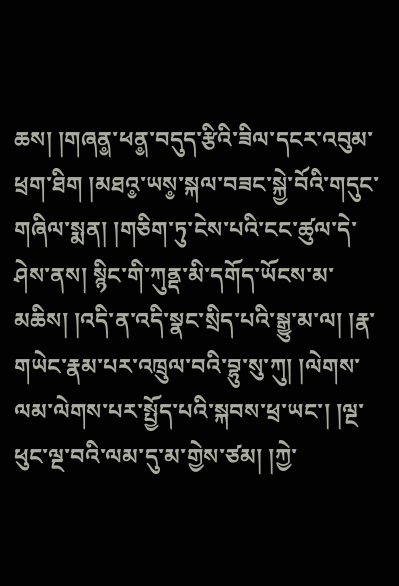ཆས། །གཞན༵་ཕན༵་བདུད་རྩིའི་ཟིལ་དངར་འབུམ་ཕྲག་ཐིག །མཐའ༵་ཡས༵་སྐལ་བཟང་སྐྱེ་བོའི་གདུང་གཞིལ་སྨན། །གཅིག་ཏུ་ངེས་པའི་ངང་ཚུལ་དེ་ཤེས་ནས། སྙིང་གི་ཀུནྡ་མི་དགོད་ཡོངས་མ་མཆིས། །འདི་ན་འདི་སྣང་སྲིད་པའི་སྒྱུ་མ་ལ། །རྣ་གཡེང་རྣམ་པར་འཁྲུལ་བའི་བྷུ་སུ་ཀུ། །ལེགས་ལམ་ལེགས་པར་སྤྱོད་པའི་སྐབས་ཕྲ་ཡང་། །ལྔ་ཕུང་ལྔ་བའི་ལམ་དུ་མ་གྱེས་ཙམ། །ཀྱེ་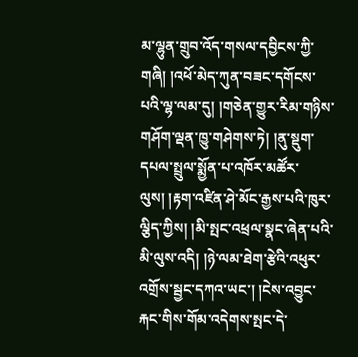མ་ལྷུན་གྲུབ་འོད་གསལ་དབྱིངས་ཀྱི་གཞི། །འཕོ་མེད་ཀུན་བཟང་དགོངས་པའི་ལྷ་ལམ་དུ། །གཅེན་གྱུར་རིམ་གཉིས་གཤོག་ལྡན་ཁྱུ་གཤེགས་ཏེ། །ནུ་སྡུག་དཔལ་སྤྲུལ་སྨྱོན་པ་འཁོར་མཚོར་ལུས། །རྟག་འཛིན་ཤེ་མོང་རྒྱས་པའི་ཁུར་ལྕིད་ཀྱིས། །མི་སྤང་འཕྲལ་སྣང་ཞེན་པའི་མི་ལུས་འདི། །ཉེ་ལམ་ཐེག་རྩེའི་འཕུར་འགྲོས་སྦྱང་དཀའ་ཡང་། །ངེས་འབྱུང་རྐང་གིས་གོམ་འདེགས་སྤང་དེ་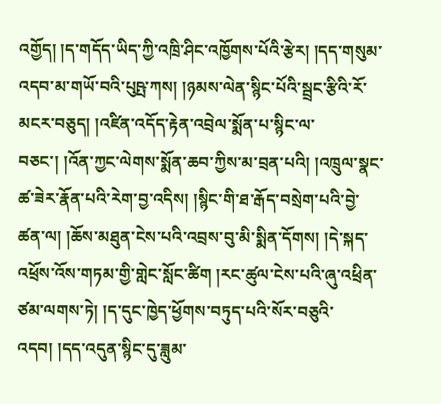འགྱོད། །ད་གདོད་ཡིད་ཀྱི་འཁྲི་ཤིང་འཁྱོགས་པོའི་རྩེར། །དད་གསུམ་འདབ་མ་གཡོ་བའི་པུཥྤ་ཀས། །ཉམས་ལེན་སྙིང་པོའི་སྦྲང་རྩིའི་རོ་མངར་བཅུད། །འཛིན་འདོད་རྟེན་འབྲེལ་སྨོན་པ་སྙིང་ལ་བཅང་། །འོན་ཀྱང་ལེགས་སྨོན་ཆབ་ཀྱིས་མ་བྲན་པའི། །འཁྲུལ་སྣང་ཚ་ཟེར་རྣོན་པའི་རེག་བྱ་འདིས། །སྙིང་གི་ཐ་རྒོད་བསྲེག་པའི་བྱེ་ཚན་ལ། །ཆོས་མཐུན་ངེས་པའི་འབྲས་བུ་མི་སྨིན་དོགས། །དེ་སྐད་འཕྲོས་འོས་གཏམ་གྱི་གླེང་སློང་ཚིག །རང་ཚུལ་ངེས་པའི་ཞུ་འཕྲིན་ཙམ་ལགས་ཏེ། །ད་དུང་ཁྱེད་ཕྱོགས་བཏུད་པའི་སོར་བཅུའི་འདབ། །དད་འདུན་སྙིང་དུ་ཟླུམ་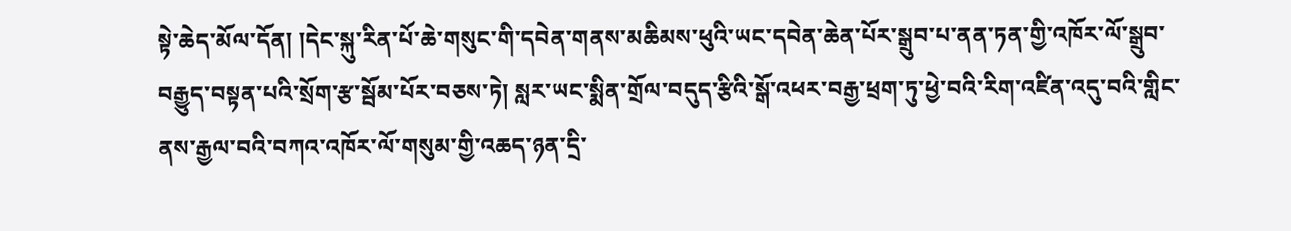སྟེ་ཆེད་མོལ་དོན། །དེང་སྐུ་རིན་པོ་ཆེ་གསུང་གི་དབེན་གནས་མཆིམས་ཕུའི་ཡང་དབེན་ཆེན་པོར་སྒྲུབ་པ་ནན་ཏན་གྱི་འཁོར་ལོ་སྒྲུབ་བརྒྱུད་བསྟན་པའི་སྲོག་རྩ་སྦོམ་པོར་བཅས་ཏེ། སླར་ཡང་སྨིན་གྲོལ་བདུད་རྩིའི་སྒོ་འཕར་བརྒྱ་ཕྲག་ཏུ་ཕྱེ་བའི་རིག་འཛིན་འདུ་བའི་གླིང་ནས་རྒྱལ་བའི་བཀའ་འཁོར་ལོ་གསུམ་གྱི་འཆད་ཉན་དྲི་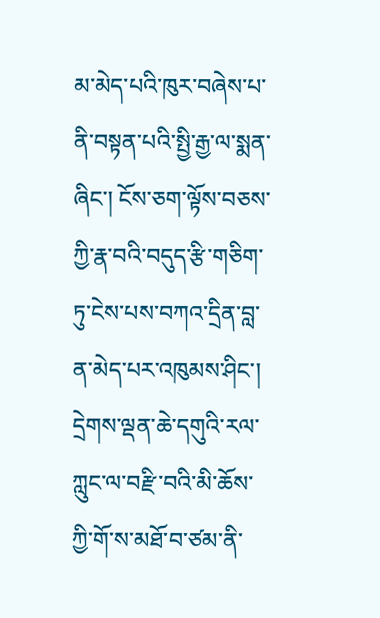མ་མེད་པའི་ཁུར་བཞེས་པ་ནི་བསྟན་པའི་སྤྱི་རྒྱ་ལ་སྨན་ཞིང་། ངོས་ཅག་ལྟོས་བཅས་ཀྱི་རྣ་བའི་བདུད་རྩི་གཅིག་ཏུ་ངེས་པས་བཀའ་དྲིན་བླ་ན་མེད་པར་འཁུམས་ཤིང་། དྲེགས་ལྡན་ཆེ་དགུའི་རལ་ཀླུང་ལ་བརྫི་བའི་མི་ཆོས་ཀྱི་གོ་ས་མཐོ་བ་ཙམ་ནི་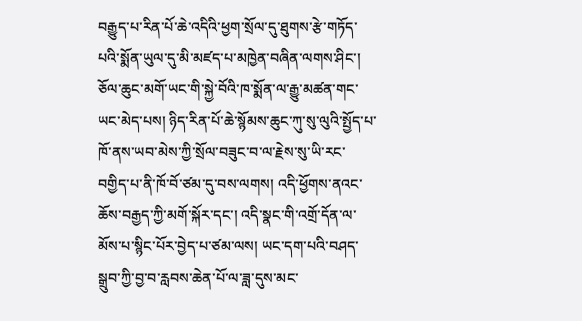བརྒྱུད་པ་རིན་པོ་ཆེ་འདིའི་ཕྱག་སྲོལ་དུ་ཐུགས་རྩེ་གཏོད་པའི་སྨོན་ཡུལ་དུ་མི་མཛད་པ་མཁྱེན་བཞིན་ལགས་ཤིང་། ཅོལ་ཆུང་མགོ་ཡང་གི་སྐྱེ་བོའི་ཁ་སྨོན་ལ་རྒྱུ་མཚན་གང་ཡང་མེད་པས། ཉིད་རིན་པོ་ཆེ་སྙོམས་ཆུང་ཀུ་སུ་ལུའི་སྤྱོད་པ་ཁོ་ནས་ཡབ་མེས་ཀྱི་སྲོལ་བཟུང་བ་ལ་རྗེས་སུ་ཡི་རང་བགྱིད་པ་ནི་ཁོ་བོ་ཙམ་དུ་བས་ལགས། འདི་ཕྱོགས་ནའང་ཆོས་བརྒྱད་ཀྱི་མགོ་སྐོར་དང་། འདི་སྣང་གི་འགྲོ་དོན་ལ་མོས་པ་སྙིང་པོར་བྱེད་པ་ཙམ་ལས། ཡང་དག་པའི་བཤད་སྒྲུབ་ཀྱི་བྱ་བ་རླབས་ཆེན་པོ་ལ་ཟླ་དུས་མང་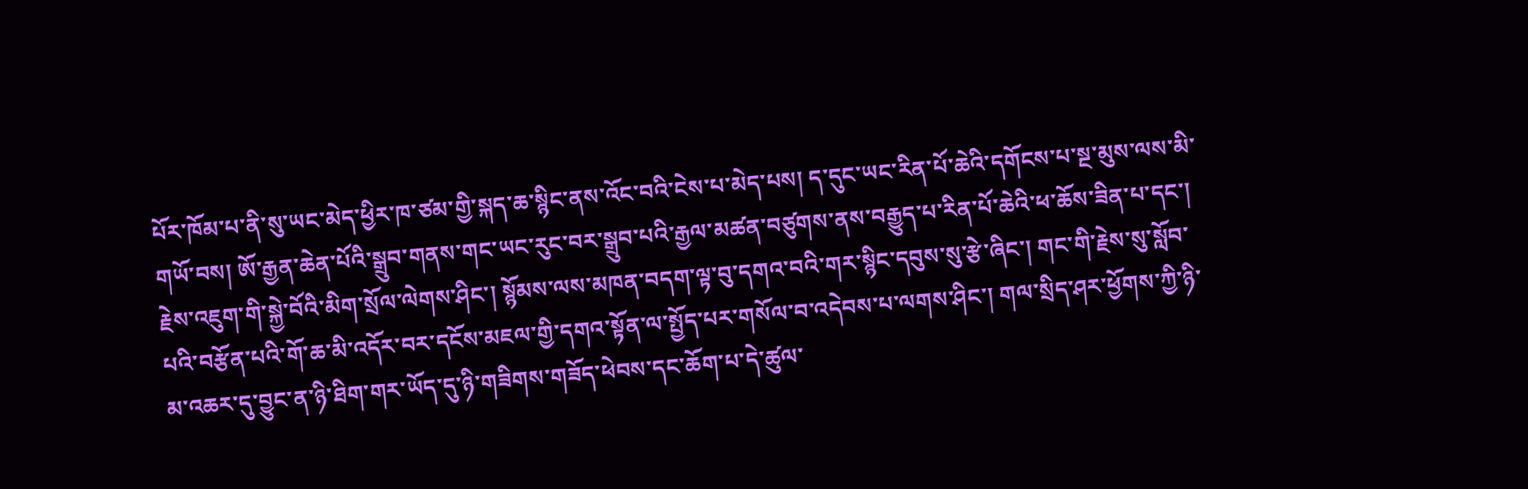པོར་ཁོམ་པ་ནི་སུ་ཡང་མེད་ཕྱིར་ཁ་ཙམ་གྱི་སྐད་ཆ་སྙིང་ནས་འོང་བའི་ངེས་པ་མེད་པས། ད་དུང་ཡང་རིན་པོ་ཆེའི་དགོངས་པ་སྔ་མུས་ལས་མི་གཡོ་བས། ཨོ་རྒྱན་ཆེན་པོའི་སྒྲུབ་གནས་གང་ཡང་རུང་བར་སྒྲུབ་པའི་རྒྱལ་མཚན་བཙུགས་ནས་བརྒྱུད་པ་རིན་པོ་ཆེའི་ཕ་ཆོས་ཟིན་པ་དང་། རྗེས་འཇུག་གི་སྐྱེ་བོའི་མིག་སྲོལ་ལེགས་ཤིང་། སྙོམས་ལས་མཁན་བདག་ལྟ་བུ་དགའ་བའི་གར་སྙིང་དབུས་སུ་རྩེ་ཞིང་། གང་གི་རྗེས་སུ་སློབ་པའི་བརྩོན་པའི་གོ་ཆ་མི་འདོར་བར་དངོས་མཇལ་གྱི་དགའ་སྟོན་ལ་སྤྱོད་པར་གསོལ་བ་འདེབས་པ་ལགས་ཤིང་། གལ་སྲིད་ཤར་ཕྱོགས་ཀྱི་ཉི་མ་འཆར་དུ་བྱུང་ན་ཉི་ཐིག་གར་ཡོད་དུ་ཉི་གཟིགས་གཟོད་ཕེབས་དང་ཆོག་པ་དེ་ཚུལ་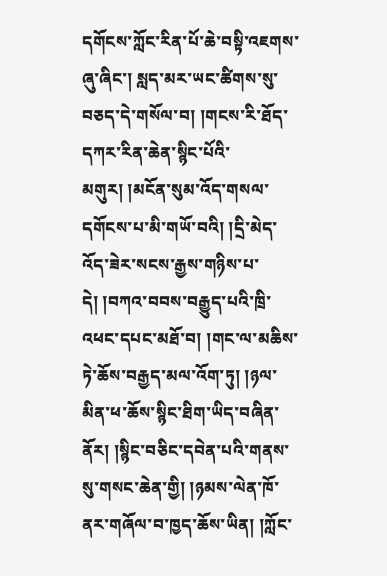དགོངས་ཀློང་རིན་པོ་ཆེ་བསྟི་འཇགས་ཞུ་ཞིང་། སླད་མར་ཡང་ཚིགས་སུ་བཅད་དེ་གསོལ་བ། །གངས་རི་ཐོད་དཀར་རིན་ཆེན་སྙིང་པོའི་མགུར། །མངོན་སུམ་འོད་གསལ་དགོངས་པ་མི་གཡོ་བའི། །དྲི་མེད་འོད་ཟེར་སངས་རྒྱས་གཉིས་པ་དེ། །བཀའ་བབས་བརྒྱུད་པའི་ཁྲི་འཕང་དཔང་མཐོ་བ། །གང་ལ་མཆིས་ཏེ་ཆོས་བརྒྱད་མལ་འོག་ཏུ། །ཉལ་མིན་ཕ་ཆོས་སྙིང་ཐིག་ཡིད་བཞིན་ནོར། །སྙིང་བཅིང་དབེན་པའི་གནས་སུ་གསང་ཆེན་གྱི། །ཉམས་ལེན་ཁོ་ནར་གཞོལ་བ་ཁྱད་ཆོས་ཡིན། །ཀློང་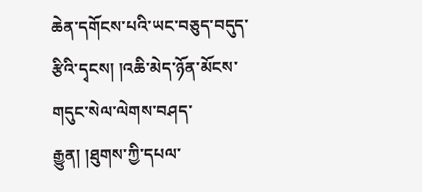ཆེན་དགོངས་པའི་ཡང་བཅུད་བདུད་རྩིའི་དྭངས། །འཆི་མེད་ཉོན་མོངས་གདུང་སེལ་ལེགས་བཤད་རྒྱུན། །ཐུགས་ཀྱི་དཔལ་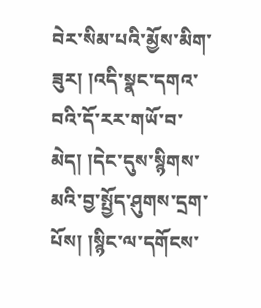བེར་སིམ་པའི་མྱོས་མིག་ཟུར། །འདི་སྣང་དགའ་བའི་དོ་རར་གཡོ་བ་མེད། །དེང་དུས་སྙིགས་མའི་བྱ་སྤྱོད་ཤུགས་དྲག་པོས། །སྙིང་ལ་དགོངས་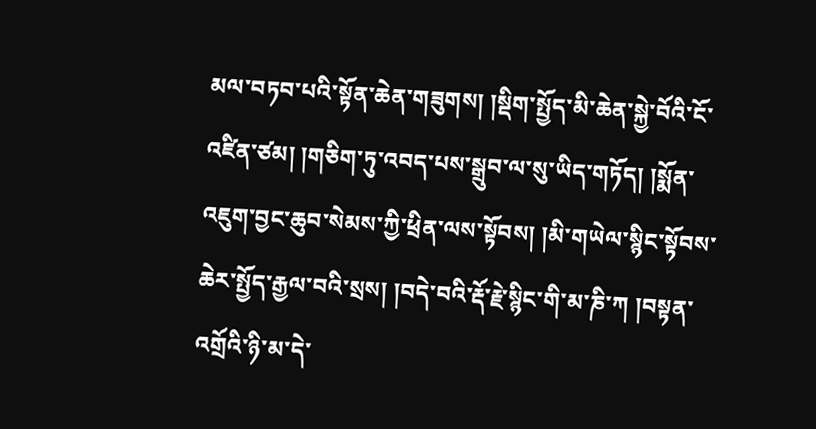མལ་བཏབ་པའི་སྟོན་ཆེན་གཟུགས། །སྡིག་སྤྱོད་མི་ཆེན་སྐྱེ་བོའི་ངོ་འཛིན་ཙམ། །གཅིག་ཏུ་འབད་པས་སྒྲུབ་ལ་སུ་ཡིད་གཏོད། །སྨོན་འཇུག་བྱང་ཆུབ་སེམས་ཀྱི་ཕྲིན་ལས་སྟོབས། །མི་གཡེལ་སྙིང་སྟོབས་ཆེར་སྤྱོད་རྒྱལ་བའི་སྲས། །བདེ་བའི་རྡོ་རྗེ་སྙིང་གི་མ་ཎི་ཀ །བསྟན་འགྲོའི་ཉི་མ་དེ་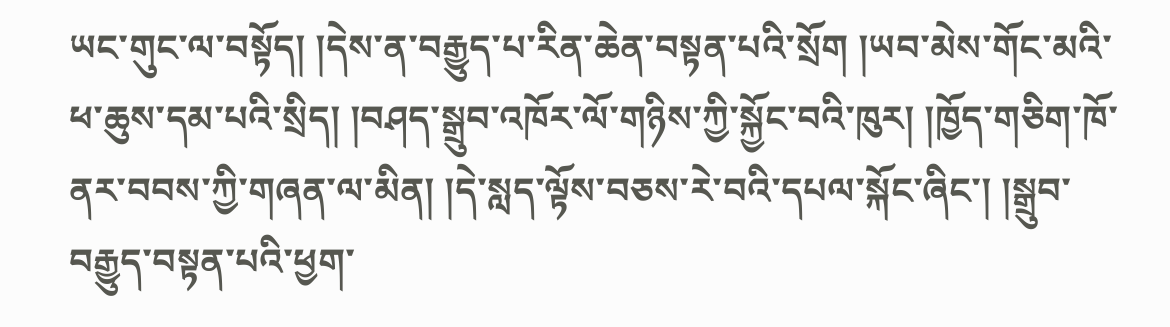ཡང་གུང་ལ་བསྟོད། །དེས་ན་བརྒྱུད་པ་རིན་ཆེན་བསྟན་པའི་སྲོག །ཡབ་མེས་གོང་མའི་ཕ་ཆུས་དམ་པའི་སྲིད། །བཤད་སྒྲུབ་འཁོར་ལོ་གཉིས་ཀྱི་སྐྱོང་བའི་ཁུར། །ཁྱོད་གཅིག་ཁོ་ནར་བབས་ཀྱི་གཞན་ལ་མིན། །དེ་སླད་ལྟོས་བཅས་རེ་བའི་དཔལ་སྐོང་ཞིང་། །སྒྲུབ་བརྒྱུད་བསྟན་པའི་ཕྱག་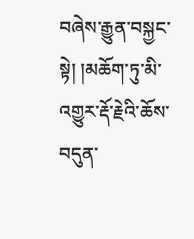བཞེས་རྒྱུན་བསྐྱང་སྟེ། །མཆོག་ཏུ་མི་འགྱུར་རྡོ་རྗེའི་ཆོས་བདུན་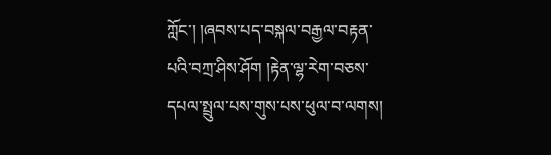ཀློང་། །ཞབས་པད་བསྐལ་བརྒྱལ་བརྟན་པའི་བཀྲ་ཤིས་ཤོག །རྟེན་ལྷ་རེག་བཅས་དཔལ་སྤྲུལ་པས་གུས་པས་ཕུལ་བ་ལགས།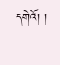དགེའོ། །